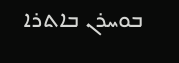ܒܘܚܪܢ ܒܐܬܪܐ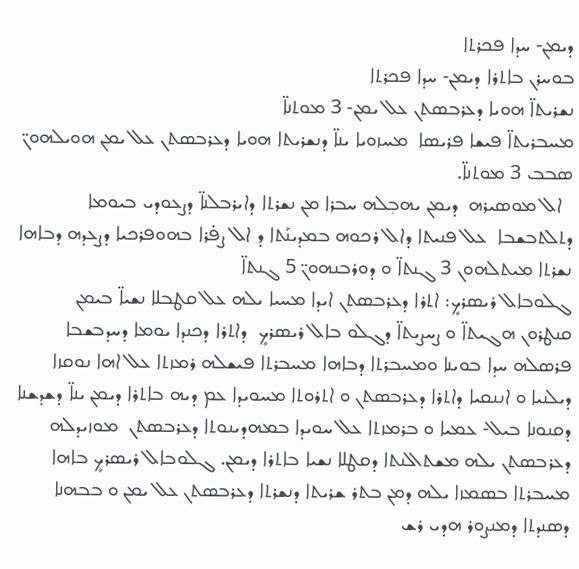ܕܝܡܢ- ܚܕܐ ܦܟܪܬܐ
ܒܘܚܪܢ ܒܐܬܪܐ ܕܝܡܢ- ܚܕܐ ܦܟܪܬܐ
ܢܫܪܝܬܐ̈ ܗܘܝܐ ܕܥܪܒܣܬܢ ܥܠ ܝܡܢ- 3 ܡܘܬܢܐ̈
ܡܚܒܪܝܬܐ̈ ܦܝܫܐ ܦܪܝܣܐ  ܡܚܙܘܝܐ ܝܢܐ̈ ܕܢܫܪܝܬܐ ܗܘܝܐ ܕܥܪܒܣܬܢ ܥܠ ܝܡܢ ܗܘܝܠܗܘܢ̈ ܣܒܒ 3 ܡܘܬܢܐ̈.
  ܐܠ ܡܘܣܝܪܗ  ܕܝܡܢ ܝܗܒܼܠܗ ܚܒܪܐ ܡܢ ܢܫܪܬܐ ܕܐܝܪܒܠܢܐ̈ ܕܨܥܘܕܝ ܒܝܘܡܐ ܕܬܠܬܒܫܒܐ  ܥܠ ܦܢܝܬܐ ܕܐܠ ܪܟܘܗ ܒܡܕܝܢܰܬܐ ܕ ܐܠ ܨܦ̇ܪܐ ܒܗܘܦܪܟܝܐ ܕܨܥܕܗ ܕܒܐܗܐ ܢܫܪܬܐ ܡܝܬܠܗܘܢ 3 ܓܢܬܐ̈ ܘ ܕܘܪܒܢܗܘܢ̈ 5 ܓܢܬܐ̈
ܓܠܘܒܐܠ ܪܝܣܪܟܻ: ܐܬܪܐ ܕܥܪܒܣܬܢ ܐܝܕܐ ܡܚܝܐ ܝܠܗ ܥܠ ܩܛܒܠܐ ܢܫܝܐ̈ ܒܝܡܢ
ܩܢܛܪܘܢ ܗܓܝܬܐ̈ ܘ ܨܚܨܝܬܐ̈ ܕܓܠܘ ܒܐܠ ܪܝܣܪܟܻ  ܕܐܬܪܐ ܕܟܢܕܐ ܝܘܡܐ ܕܚܕܒܫܒܐ ܦܪܣܠܗ ܚܕܐ ܒܘܝܢܐ ܘܡܚܒܪܬܐ ܕܒܐܗܐ ܡܚܒܪܬܐ ܦܝܫܠܗ ܪܡܙܬܐ ܥܠ ܐܗܐ ܢܘܩܙܐ ܕܝܠܢܝܐ ܘ ܐܢܢܩܝܐ ܕܐܬܪܐ ܕܥܪܒܣܬܢ ܘ ܐܬܪܘܬܐ ܡܚܘܝܕܐ ܥܡ ܕܝܗ ܒܐܬܪܐ ܕܝܡܢ ܝܢܐ̈ ܕܫܕܫܢܐ ܕܩܢܘܢܐ ܒܝܠ- ܥܡܝܐ ܘ ܒܪܡܙܬܐ ܥܠ ܚܘܝܕܐ ܒܡܗܕܝܢܘܬܐ ܕܥܪܒܣܬܢ  ܡܘܙܝܕܠܗ ܕܥܪܒܣܬܢ ܝܠܗ ܡܫܬܐܠܢܬܐ ܕܩܛܠܐ ܢܫܝܐ ܒܐܬܪܐ ܕܝܡܢ. ܓܠܘܒܐܠ ܪܝܣܪܟܻ ܒܐܗܐ ܡܚܒܪܬܐ ܒܤܡܙܐ ܝܠܗ ܕܡܢ ܒܬܪ ܫܪܝܬܐ ܕܢܫܪܬܐ ܕܥܪܒܣܬܢ ܥܠ ܝܡܢ ܘ ܒܒܗܢܐ ܕܣܢܕܬܐ ܕܡܢܨܘܪ ܗܕܝ ܪܫ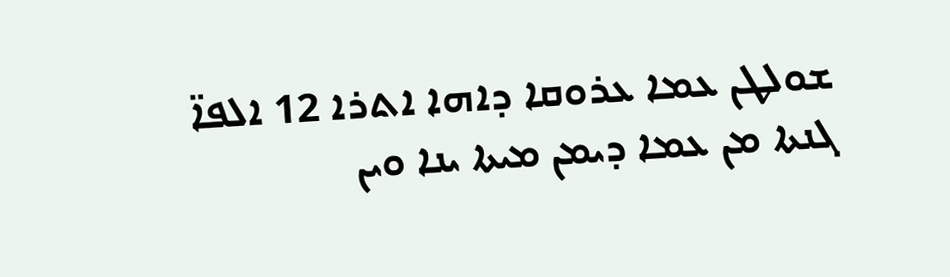ܫܘܠܛܢ ܥܡܐ ܥܪܘܩܐ ܕܐܗܐ ܐܬܪܐ 12 ܐܠܦܐ̈ ܓܢܬܐ ܡܢ ܥܡܐ ܕܝܡܢ ܡܝܬܐ ܝܢܐ ܘܝܢ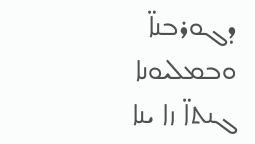ܕܓܘܪܒܢܐ̈  ܘܒܡܠܝܘܢܐ ܓܢܬܐ̈ ܙܐ ܝܢܐ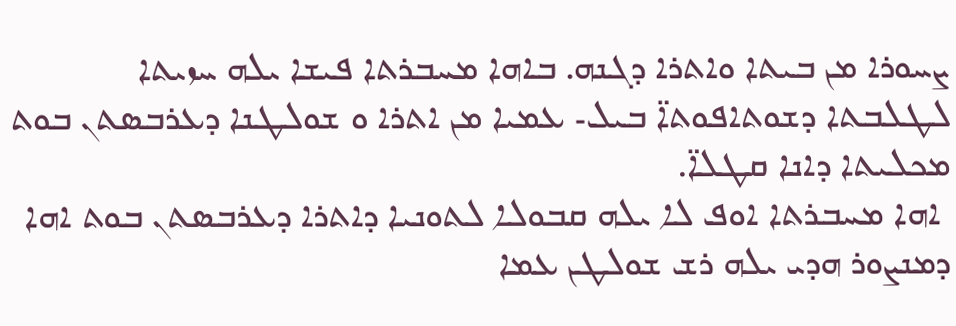ܨܚܘܪܐ ܡܢ ܒܝܬܐ ܘܐܬܪܐ ܕܓܢܗ. ܒܐܗܐ ܡܚܒܪܬܐ ܦܝܫܐ ܝܠܗ ܚܙܝܬܐ ܠܛܠܒܬܐ ܕܫܘܬܐܦܘܬܐ̈ ܒܝܠ- ܥܡܝܐ ܡܢ ܐܬܪܐ ܘ ܫܘܠܛܢܐ ܕܥܪܒܣܬܢ ܒܘܬ ܡܟܠܝܬܐ ܕܐܢܐ ܩܛܠܐ̈.
 ܐܗܐ ܡܚܒܪܬܐ ܐܘܦ ܠܐ ܝܠܗ ܩܒܘܠܐ ܠܬܘܢܝܐ ܕܐܬܪܐ ܕܥܪܒܣܬܢ ܒܘܬ ܐܗܐ ܕܡܢܨܘܪ ܗܕܝ ܝܠܗ ܪܫ ܫܘܠܛܢ ܥܡܐ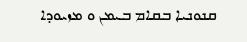ܩܢܘܢܝܐ ܒܩܐܡ ܒܝܡܢ ܘ ܡܙܝܘܕܐ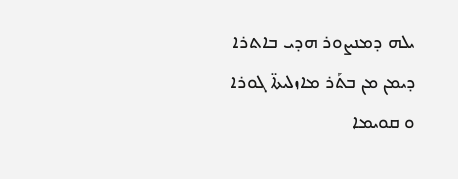ܝܠܗ ܕܡܢܨܘܪ ܗܕܝ ܒܐܬܪܐ ܕܝܡܢ ܡܢ ܒܬܰܪ ܡܐܙܠܝܬܐ̈ ܓܘܪܐ ܘ ܩܘܝܡܐ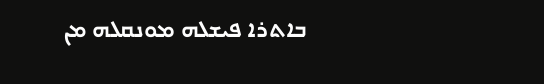ܒܐܬܪܐ ܦܝܫܠܗ ܡܘܢܩܠܗ ܡܢ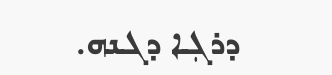ܕܪܓܼܐ ܕܓܢܗ.